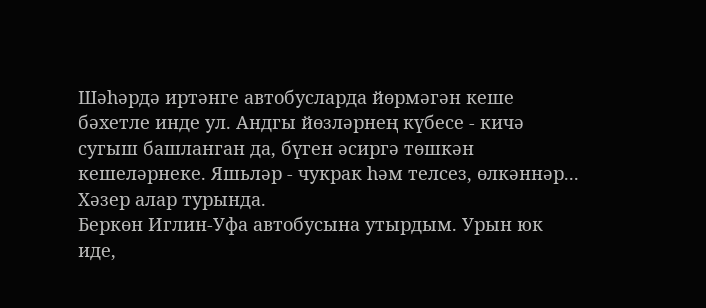Шәһәрдә иртәнге автобусларда йөрмәгән кеше бәхетле инде ул. Андгы йөзләрнең күбесе - кичә сугыш башланган да, бүген әсиргә төшкән кешеләрнеке. Яшьләр - чукрак һәм телсез, өлкәннәр...
Хәзер алар турында.
Беркөн Иглин-Уфа автобусына утырдым. Урын юк иде,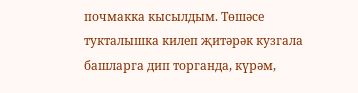почмакка кысылдым. Төшәсе тукталышка килеп җитәрәк кузгала башларга дип торганда, күрәм,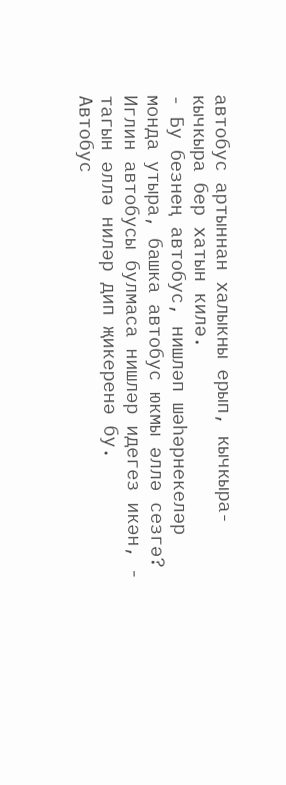автобус артыннан халыкны ерып, кычкыра-кычкыра бер хатын килә.
- Бу безнең автобус, нишләп шәһәрнекеләр монда утыра, башка автобус юкмы әллә сезгә? Иглин автобусы булмаса нишләр идегез икән, - тагын әллә ниләр дип җикеренә бу.
Автобус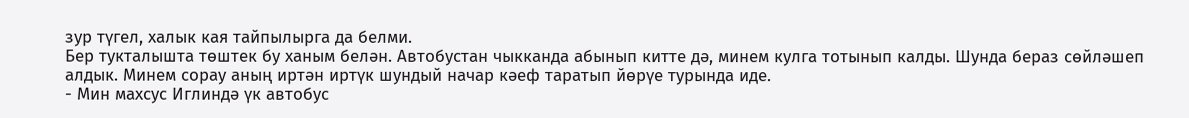зур түгел, халык кая тайпылырга да белми.
Бер тукталышта төштек бу ханым белән. Автобустан чыкканда абынып китте дә, минем кулга тотынып калды. Шунда бераз сөйләшеп алдык. Минем сорау аның иртән иртүк шундый начар кәеф таратып йөрүе турында иде.
- Мин махсус Иглиндә үк автобус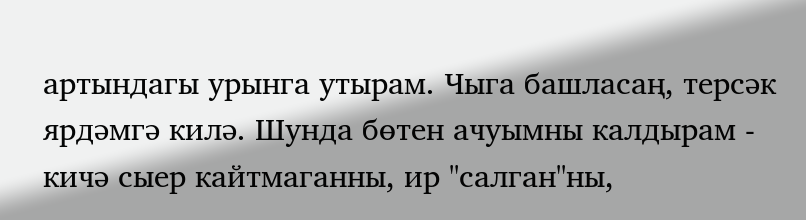артындагы урынга утырам. Чыга башласаң, терсәк ярдәмгә килә. Шунда бөтен ачуымны калдырам - кичә сыер кайтмаганны, ир "салган"ны,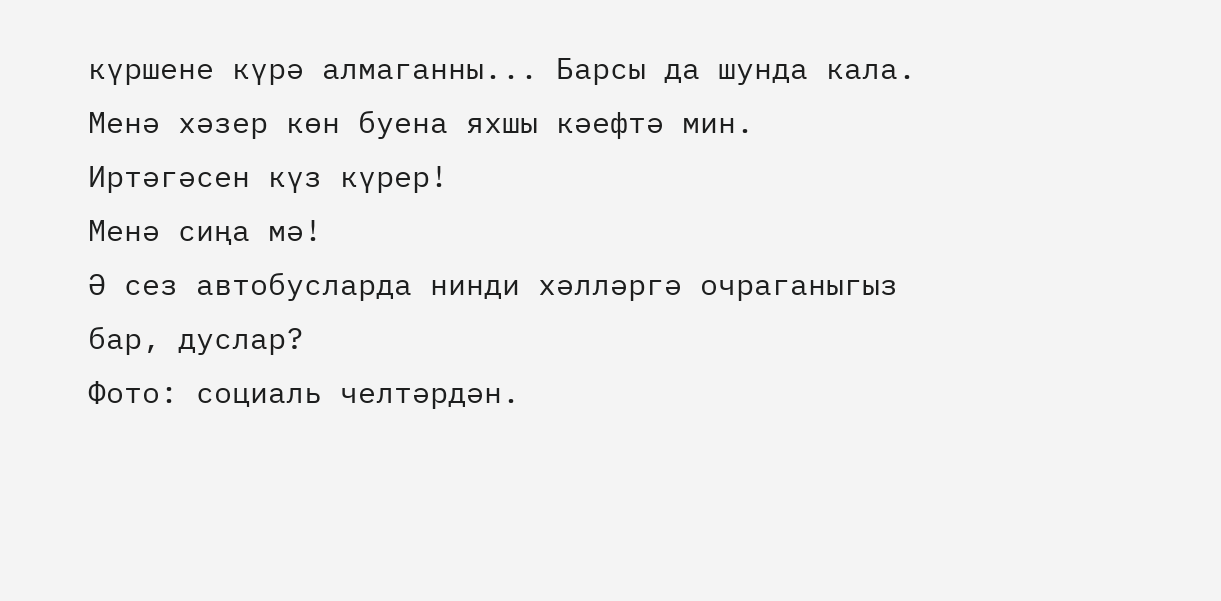күршене күрә алмаганны... Барсы да шунда кала. Менә хәзер көн буена яхшы кәефтә мин. Иртәгәсен күз күрер!
Менә сиңа мә!
Ә сез автобусларда нинди хәлләргә очраганыгыз бар, дуслар?
Фото: социаль челтәрдән.